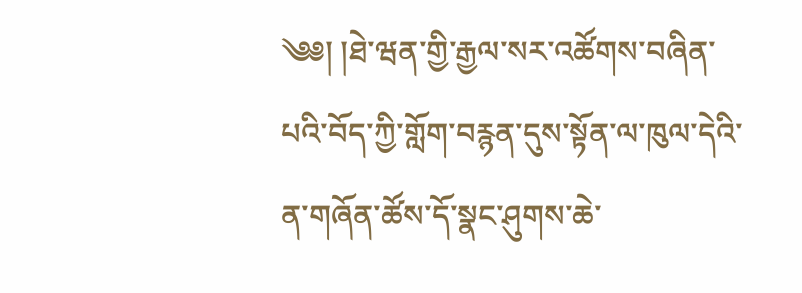༄༅། །ཐེ་ཝན་གྱི་རྒྱལ་སར་འཚོགས་བཞིན་པའི་བོད་ཀྱི་གློག་བརྙན་དུས་སྟོན་ལ་ཁུལ་དེའི་ན་གཞོན་ཚོས་དོ་སྣང་ཤུགས་ཆེ་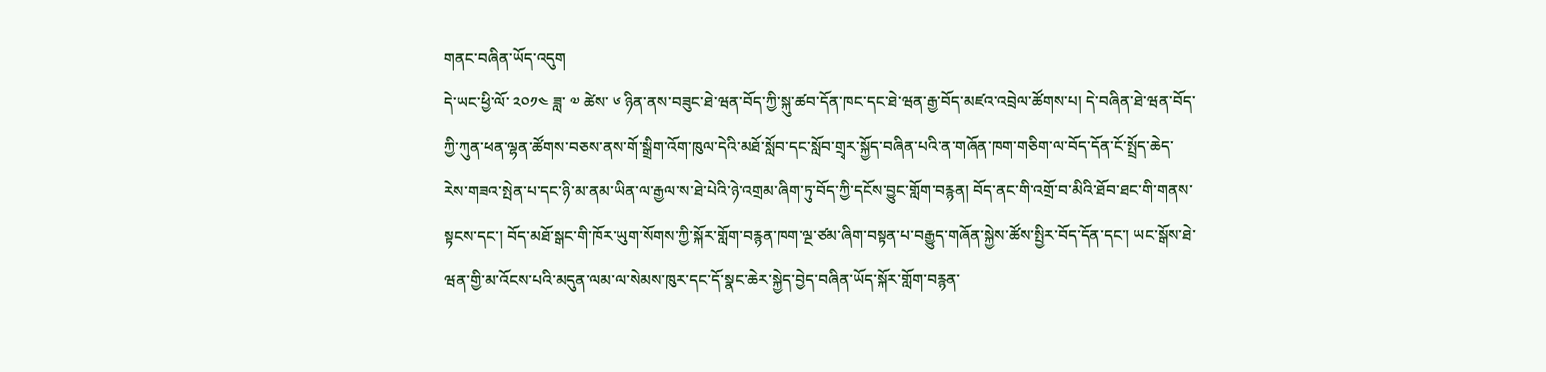གནང་བཞིན་ཡོད་འདུག
དེ་ཡང་ཕྱི་ལོ་ ༢༠༡༤ ཟླ་ ༧ ཚེས་ ༦ ཉིན་ནས་བཟུང་ཐེ་ཝན་བོད་ཀྱི་སྐུ་ཚབ་དོན་ཁང་དང་ཐེ་ཝན་རྒྱ་བོད་མཛའ་འབྲེལ་ཚོགས་པ། དེ་བཞིན་ཐེ་ཝན་བོད་ཀྱི་ཀུན་ཕན་ལྷན་ཚོགས་བཅས་ནས་གོ་སྒྲིག་འོག་ཁུལ་དེའི་མཐོ་སློབ་དང་སློབ་གྲྭར་སྐྱོད་བཞིན་པའི་ན་གཞོན་ཁག་གཅིག་ལ་བོད་དོན་ངོ་སྤྲོད་ཆེད་རེས་གཟའ་སྤེན་པ་དང་ཉི་མ་ནམ་ཡིན་ལ་རྒྱལ་ས་ཐེ་པེའི་ཉེ་འགྲམ་ཞིག་ཏུ་བོད་ཀྱི་དངོས་བྱུང་གློག་བརྙན། བོད་ནང་གི་འགྲོ་བ་མིའི་ཐོབ་ཐང་གི་གནས་སྟངས་དང་། བོད་མཐོ་སྒང་གི་ཁོར་ཡུག་སོགས་ཀྱི་སྐོར་གློག་བརྙན་ཁག་ལྔ་ཙམ་ཞིག་བསྟན་པ་བརྒྱུད་གཞོན་སྐྱེས་ཚོས་སྤྱིར་བོད་དོན་དང་། ཡང་སྒོས་ཐེ་ཝན་གྱི་མ་འོངས་པའི་མདུན་ལམ་ལ་སེམས་ཁུར་དང་དོ་སྣང་ཆེར་སྐྱེད་བྱེད་བཞིན་ཡོད་སྐོར་གློག་བརྙན་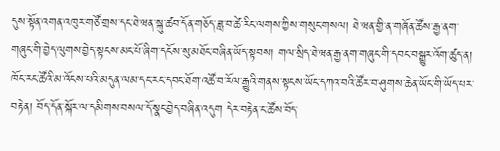དུས་སྟོན་འགན་འཁུར་གཙོ་གྲས་དང་ཐེ་ཝན་སྐུ་ཚབ་དོན་གཅོད་ཟླ་བ་ཚེ་རིང་ལགས་ཀྱིས་གསུང་གསལ། ཐེ་ཝན་གྱི་ན་གཞོན་ཚོས་རྒྱ་ནག་གཞུང་གི་བྱེད་ལུགས་བྱེད་སྟངས་མང་པོ་ཞིག་དངོས་སུ་མཐོང་བཞིན་ཡོད་སྟབས། གལ་སྲིད་ཐེ་ཝན་རྒྱ་ནག་གཞུང་གི་དབང་བསྒྱུར་འོག་ཚུད་ན། ཁོང་རང་ཚོའི་མ་འོངས་པའི་མདུན་ལམ་དང་རང་དབང་ཐོག་འཚོ་བ་རོལ་རྒྱུའི་གནས་སྟངས་ཡོང་དཀའ་བའི་ཚོར་བ་ཤུགས་ཆེན་ཡོང་གི་ཡོད་པར་བརྟེན། བོད་དོན་སྐོར་ལ་དམིགས་བསལ་དོ་སྣང་བྱེད་བཞིན་འདུག དེར་བརྟེན་ང་ཚོས་བོད་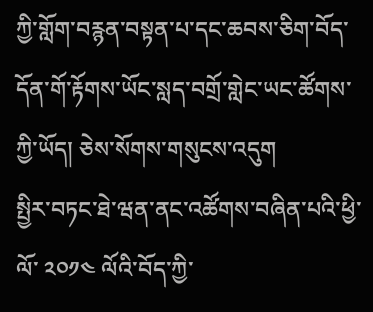ཀྱི་གློག་བརྙན་བསྟན་པ་དང་ཆབས་ཅིག་བོད་དོན་གོ་རྟོགས་ཡོང་སླད་བགྲོ་གླེང་ཡང་ཚོགས་ཀྱི་ཡོད། ཅེས་སོགས་གསུངས་འདུག
སྤྱིར་བཏང་ཐེ་ཝན་ནང་འཚོགས་བཞིན་པའི་ཕྱི་ལོ་ ༢༠༡༤ ལོའི་བོད་ཀྱི་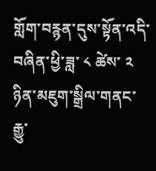གློག་བརྙན་དུས་སྟོན་འདི་བཞིན་ཕྱི་ཟླ་ ༨ ཚེས་ ༢ ཉིན་མཇུག་སྒྲིལ་གནང་རྒྱུ་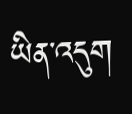ཡིན་འདུག